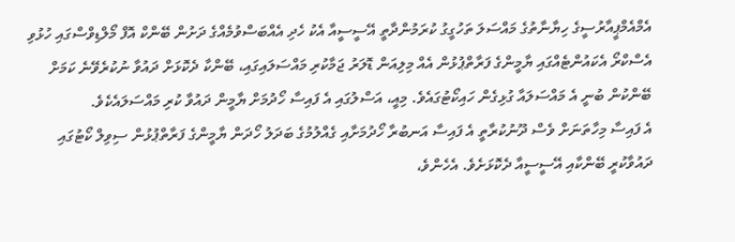އެމްއެމްޕީއާރުސީގެ ހިޔާނާތުގެ މައްސަލަ ތަހުގީގު ކުރަމުންދާތީ އޭސީސީއާ އެކު ހެދި އެއްބަސްވުމެއްގެ ދަށުން ބޭންކް އޮފް މޯލްޑިވްސްގައި ހުޅުވި އެސްކްރޯ އެކައުންޓެއްގައި ޔާމީންގެ ފަރާތްޕުޅުން އެއް މިލިއަން ޑޮލަރު ޖަމާކުރި މައްސަލައިގައި، ބޭންކާ ދެކޮޅަށް ދައުވާ ނުކުރެވޭނެ ކަމަށް ބޭންކުން ބުނީ އެ މައްސަލައާ ގުޅިގެން ހައިކޯޓުގައެވެ. މިއީ، އަސްލުގައި އެ ފައިސާ ހޯދުމަށް ޔާމީން ދައުވާ ކުރި މައްސަލައެކެވެ.
އެ ފައިސާ މިހާތަނަށް ވެސް ދޫނުކުރާތީ އެ ފައިސާ އަނބުރާ ހޯދުމަށާއި ގެއްލުމުގެ ބަދަލު ހޯދަން ޔާމީންގެ ފަރާތްޕުޅުން ސިވިލް ކޯޓުގައި ދައުވާކުރީ ބޭންކާއި އޭސީސީއާ ދެކޮޅަށެވެ. އެހެންވެ،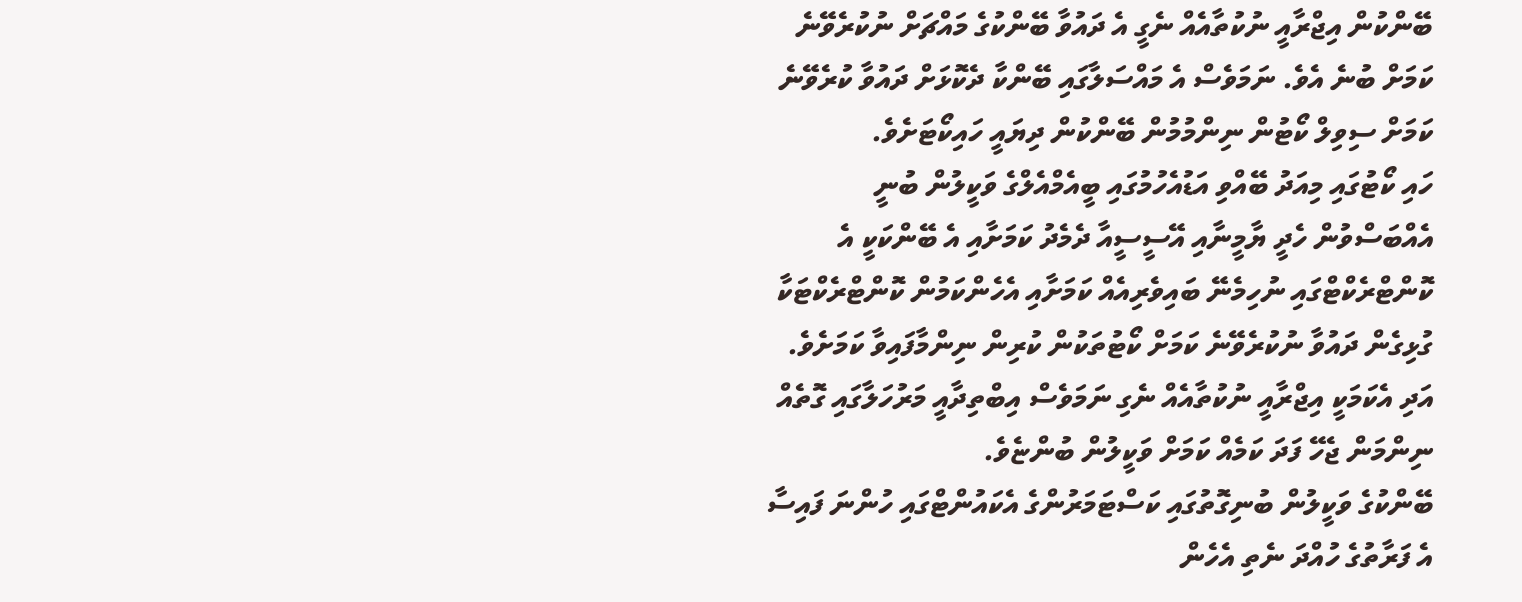ބޭންކުން އިޖްރާއީ ނުކުތާއެއް ނެގީ އެ ދައުވާ ބޭންކުގެ މައްޗަށް ނުކުރެވޭނެ ކަމަށް ބުނެ އެވެ. ނަމަވެސް އެ މައްސަލާގައި ބޭންކާ ދެކޮޅަށް ދައުވާ ކުރެވޭނެ ކަމަށް ސިވިލް ކޯޓުން ނިންމުމުން ބޭންކުން ދިޔައީ ހައިކޯޓަށެވެ.
ހައި ކޯޓުގައި މިއަދު ބޭއްވި އަޑުއެހުމުގައި ބީއެމްއެލްގެ ވަކީލުން ބުނީ އެއްބަސްވުން ހެދީ ޔާމީނާއި އޭސީސީއާ ދެމެދު ކަމަށާއި އެ ބޭންކަކީ އެ ކޮންޓްރެކްޓްގައި ނުހިމެނޭ ބައިވެރިއެއް ކަމަށާއި އެހެންކަމުން ކޮންޓްރެކްޓަކާ ގުޅިގެން ދައުވާ ނުކުރެވޭނެ ކަމަށް ކޯޓުތަކުން ކުރިން ނިންމާފައިވާ ކަމަށެވެ. އަދި އެކަމަކީ އިޖްރާއީ ނުކުތާއެއް ނެގި ނަމަވެސް އިބްތިދާއީ މަރުހަލާގައި ގޮތެއް ނިންމަން ޖެހޭ ފަދަ ކަމެއް ކަމަށް ވަކީލުން ބުންޏެވެ.
ބޭންކުގެ ވަކީލުން ބުނިގޮތުގައި ކަސްޓަމަރުންގެ އެކައުންޓްގައި ހުންނަ ފައިސާ އެ ފަރާތުގެ ހުއްދަ ނެތި އެހެން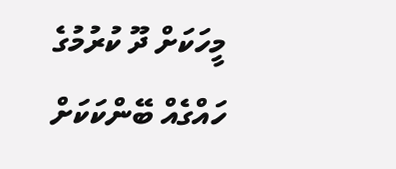މީހަކަށް ދޫ ކުރުމުގެ ހައްގެއް ބޭންކަކަށް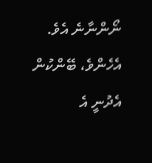ނޯންނާނެ އެވެ. އެހެންވެ، ބޭންކުން އެދުނީ އެ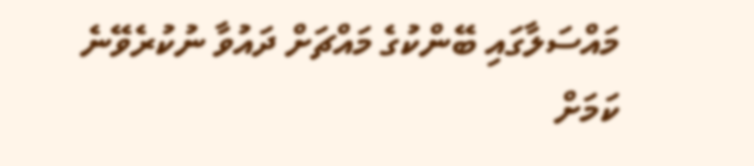މައްސަލާގައި ބޭންކުގެ މައްޗަށް ދައުވާ ނުކުރެވޭނެ ކަމަށް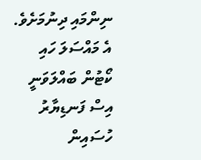ނިންމައި ދިނުމަށެވެ.
އެ މައްސަލަ ހައި ކޯޓުން ބައްލަވަނީ އިސް ފަނޑިޔާރު ހުސައިން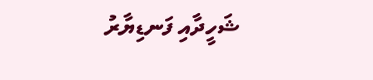ޝަހީދާއި ފަނޑިޔާރު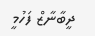ދީބާނާޒް ފަހުމީ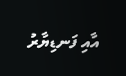އާއި ފަނޑިޔާރު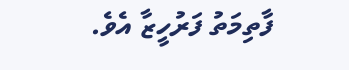ފާތިމަތު ފަރުހީޒާ އެވެ.